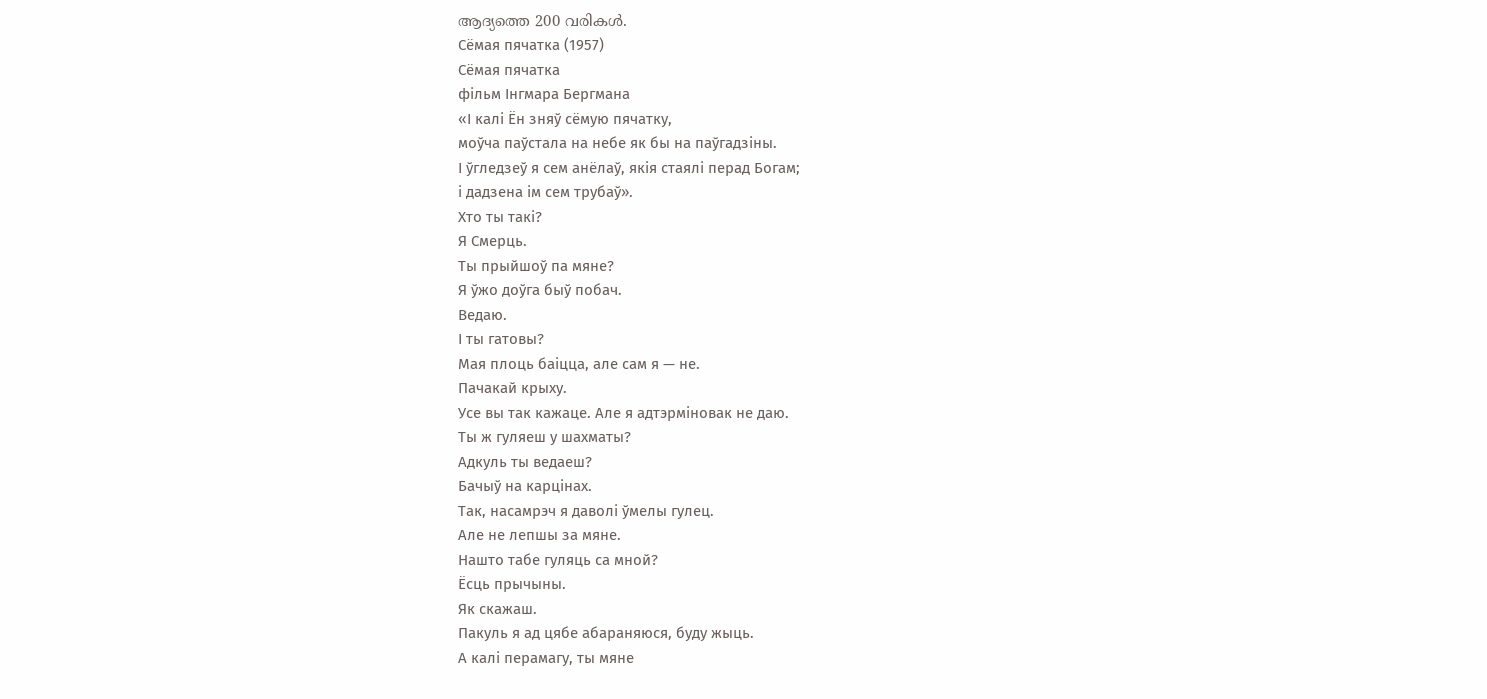ആദ്യത്തെ 200 വരികൾ.
Сёмая пячатка (1957)
Сёмая пячатка
фільм Інгмара Бергмана
«І калі Ён зняў сёмую пячатку,
моўча паўстала на небе як бы на паўгадзіны.
І ўгледзеў я сем анёлаў, якія стаялі перад Богам;
і дадзена ім сем трубаў».
Хто ты такі?
Я Смерць.
Ты прыйшоў па мяне?
Я ўжо доўга быў побач.
Ведаю.
І ты гатовы?
Мая плоць баіцца, але сам я — не.
Пачакай крыху.
Усе вы так кажаце. Але я адтэрміновак не даю.
Ты ж гуляеш у шахматы?
Адкуль ты ведаеш?
Бачыў на карцінах.
Так, насамрэч я даволі ўмелы гулец.
Але не лепшы за мяне.
Нашто табе гуляць са мной?
Ёсць прычыны.
Як скажаш.
Пакуль я ад цябе абараняюся, буду жыць.
А калі перамагу, ты мяне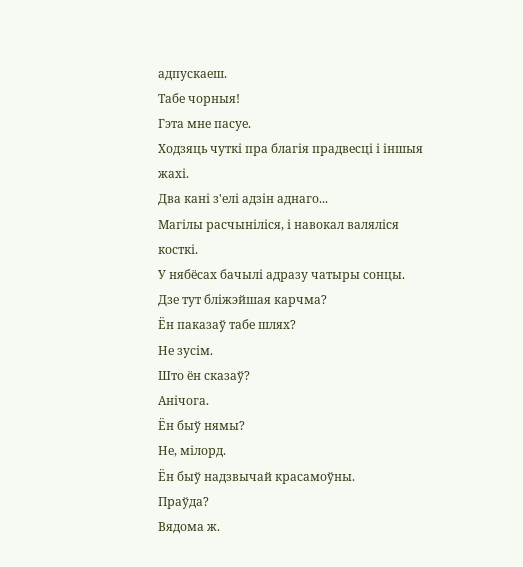адпускаеш.
Табе чорныя!
Гэта мне пасуе.
Ходзяць чуткі пра благія прадвесці і іншыя жахі.
Два кані з'елі адзін аднаго...
Магілы расчыніліся, і навокал валяліся косткі.
У нябёсах бачылі адразу чатыры сонцы.
Дзе тут бліжэйшая карчма?
Ён паказаў табе шлях?
Не зусім.
Што ён сказаў?
Анічога.
Ён быў нямы?
Не, мілорд.
Ён быў надзвычай красамоўны.
Праўда?
Вядома ж.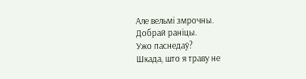Але вельмі змрочны.
Добрай раніцы.
Ужо паснедаў?
Шкада, што я траву не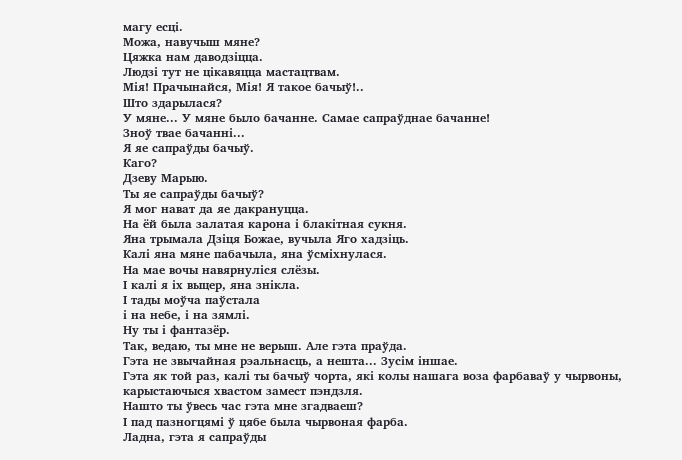магу есці.
Можа, навучыш мяне?
Цяжка нам даводзіцца.
Людзі тут не цікавяцца мастацтвам.
Мія! Прачынайся, Мія! Я такое бачыў!..
Што здарылася?
У мяне... У мяне было бачанне. Самае сапраўднае бачанне!
Зноў твае бачанні...
Я яе сапраўды бачыў.
Каго?
Дзеву Марыю.
Ты яе сапраўды бачыў?
Я мог нават да яе дакрануцца.
На ёй была залатая карона і блакітная сукня.
Яна трымала Дзіця Божае, вучыла Яго хадзіць.
Калі яна мяне пабачыла, яна ўсміхнулася.
На мае вочы навярнуліся слёзы.
І калі я іх выцер, яна знікла.
І тады моўча паўстала
і на небе, і на зямлі.
Ну ты і фантазёр.
Так, ведаю, ты мне не верыш. Але гэта праўда.
Гэта не звычайная рэальнасць, а нешта... Зусім іншае.
Гэта як той раз, калі ты бачыў чорта, які колы нашага воза фарбаваў у чырвоны,
карыстаючыся хвастом замест пэндзля.
Нашто ты ўвесь час гэта мне згадваеш?
І пад пазногцямі ў цябе была чырвоная фарба.
Ладна, гэта я сапраўды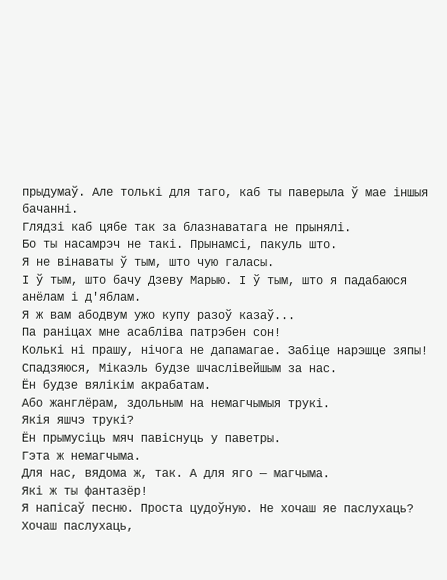прыдумаў. Але толькі для таго, каб ты паверыла ў мае іншыя бачанні.
Глядзі каб цябе так за блазнаватага не прынялі.
Бо ты насамрэч не такі. Прынамсі, пакуль што.
Я не вінаваты ў тым, што чую галасы.
І ў тым, што бачу Дзеву Марыю. І ў тым, што я падабаюся анёлам і д'яблам.
Я ж вам абодвум ужо купу разоў казаў...
Па раніцах мне асабліва патрэбен сон!
Колькі ні прашу, нічога не дапамагае. Забіце нарэшце зяпы!
Спадзяюся, Мікаэль будзе шчаслівейшым за нас.
Ён будзе вялікім акрабатам.
Або жанглёрам, здольным на немагчымыя трукі.
Якія яшчэ трукі?
Ён прымусіць мяч павіснуць у паветры.
Гэта ж немагчыма.
Для нас, вядома ж, так. А для яго — магчыма.
Які ж ты фантазёр!
Я напісаў песню. Проста цудоўную. Не хочаш яе паслухаць?
Хочаш паслухаць,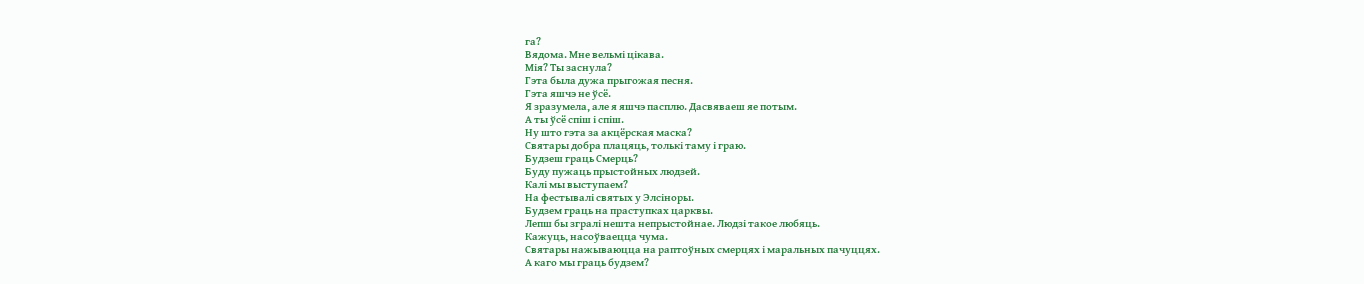га?
Вядома. Мне вельмі цікава.
Мія? Ты заснула?
Гэта была дужа прыгожая песня.
Гэта яшчэ не ўсё.
Я зразумела, але я яшчэ пасплю. Дасвяваеш яе потым.
А ты ўсё спіш і спіш.
Ну што гэта за акцёрская маска?
Святары добра плацяць, толькі таму і граю.
Будзеш граць Смерць?
Буду пужаць прыстойных людзей.
Калі мы выступаем?
На фестывалі святых у Элсіноры.
Будзем граць на праступках царквы.
Лепш бы згралі нешта непрыстойнае. Людзі такое любяць.
Кажуць, насоўваецца чума.
Святары нажываюцца на раптоўных смерцях і маральных пачуццях.
А каго мы граць будзем?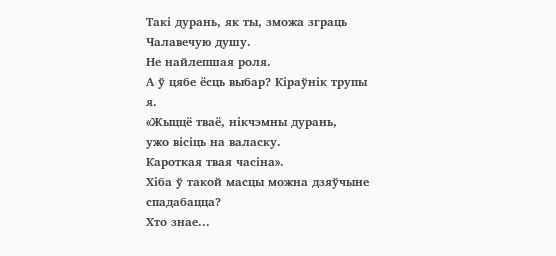Такі дурань, як ты, зможа зграць Чалавечую душу.
Не найлепшая роля.
А ў цябе ёсць выбар? Кіраўнік трупы я.
«Жыццё тваё, нікчэмны дурань,
ужо вісіць на валаску.
Кароткая твая часіна».
Хіба ў такой масцы можна дзяўчыне спадабацца?
Хто знае...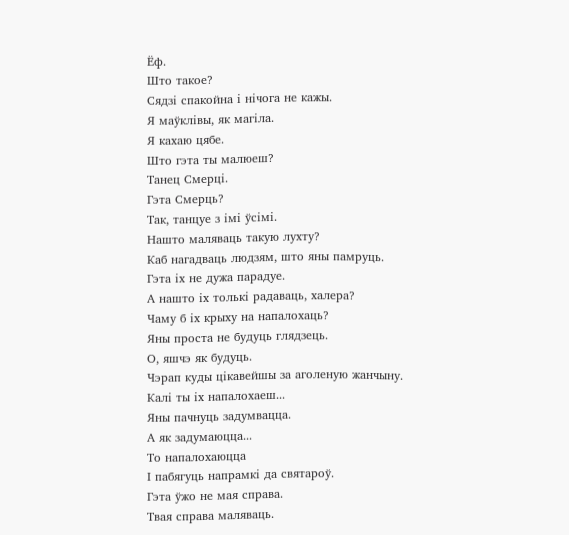Ёф.
Што такое?
Сядзі спакойна і нічога не кажы.
Я маўклівы, як магіла.
Я кахаю цябе.
Што гэта ты малюеш?
Танец Смерці.
Гэта Смерць?
Так, танцуе з імі ўсімі.
Нашто маляваць такую лухту?
Каб нагадваць людзям, што яны памруць.
Гэта іх не дужа парадуе.
А нашто іх толькі радаваць, халера?
Чаму б іх крыху на напалохаць?
Яны проста не будуць глядзець.
О, яшчэ як будуць.
Чэрап куды цікавейшы за аголеную жанчыну.
Калі ты іх напалохаеш...
Яны пачнуць задумвацца.
А як задумаюцца...
То напалохаюцца
І пабягуць напрамкі да святароў.
Гэта ўжо не мая справа.
Твая справа маляваць.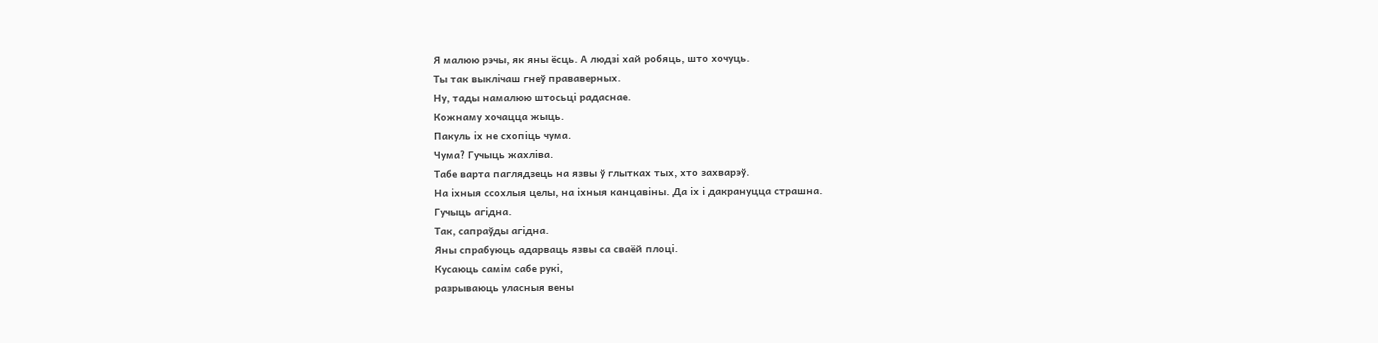Я малюю рэчы, як яны ёсць. А людзі хай робяць, што хочуць.
Ты так выклічаш гнеў прававерных.
Ну, тады намалюю штосьці радаснае.
Кожнаму хочацца жыць.
Пакуль іх не схопіць чума.
Чума? Гучыць жахліва.
Табе варта паглядзець на язвы ў глытках тых, хто захварэў.
На іхныя ссохлыя целы, на іхныя канцавіны. Да іх і дакрануцца страшна.
Гучыць агідна.
Так, сапраўды агідна.
Яны спрабуюць адарваць язвы са сваёй плоці.
Кусаюць самім сабе рукі,
разрываюць уласныя вены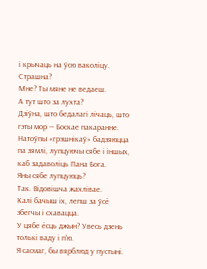і крычаць на ўсю ваколіцу.
Страшна?
Мне? Ты мяне не ведаеш.
А тут што за лухта?
Дзіўна, што бедалагі лічаць, што гэты мор — Боскае пакаранне.
Натоўпы «грэшнікаў» бадзяюцца па зямлі, лупцуючы сябе і іншых,
каб задаволіць Пана Бога.
Яны сябе лупцуюць?
Так. Відовішча жахлівае.
Калі бачыш іх, лепш за ўсё збегчы і схавацца.
У цябе ёсць джын? Увесь дзень толькі ваду і п'ю.
Я сасмаг, бы вярблюд у пустыні.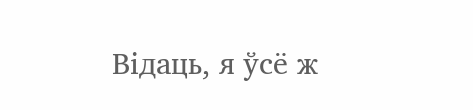Відаць, я ўсё ж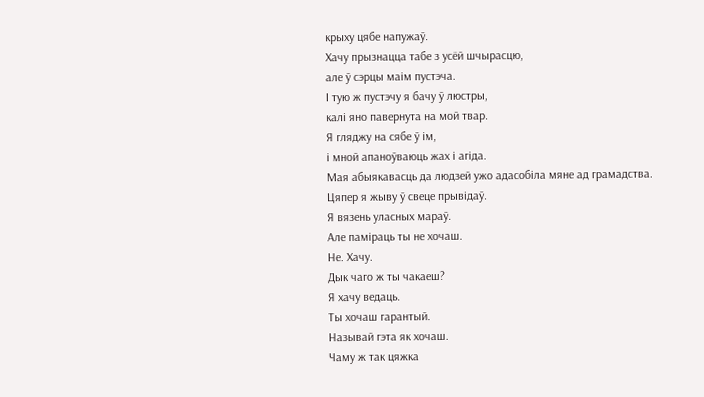крыху цябе напужаў.
Хачу прызнацца табе з усёй шчырасцю,
але ў сэрцы маім пустэча.
І тую ж пустэчу я бачу ў люстры,
калі яно павернута на мой твар.
Я гляджу на сябе ў ім,
і мной апаноўваюць жах і агіда.
Мая абыякавасць да людзей ужо адасобіла мяне ад грамадства.
Цяпер я жыву ў свеце прывідаў.
Я вязень уласных мараў.
Але паміраць ты не хочаш.
Не. Хачу.
Дык чаго ж ты чакаеш?
Я хачу ведаць.
Ты хочаш гарантый.
Называй гэта як хочаш.
Чаму ж так цяжка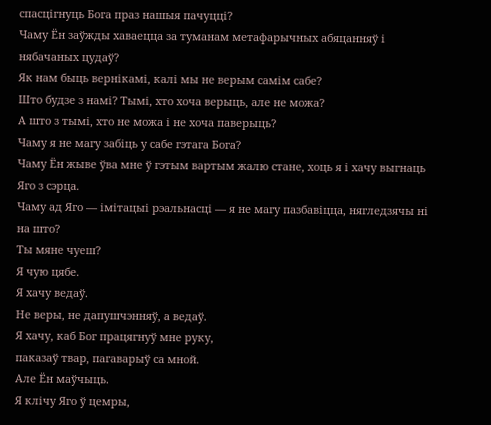спасцігнуць Бога праз нашыя пачуцці?
Чаму Ён заўжды хаваецца за туманам метафарычных абяцанняў і нябачаных цудаў?
Як нам быць вернікамі, калі мы не верым самім сабе?
Што будзе з намі? Тымі, хто хоча верыць, але не можа?
А што з тымі, хто не можа і не хоча паверыць?
Чаму я не магу забіць у сабе гэтага Бога?
Чаму Ён жыве ўва мне ў гэтым вартым жалю стане, хоць я і хачу выгнаць Яго з сэрца.
Чаму ад Яго — імітацыі рэальнасці — я не магу пазбавіцца, нягледзячы ні на што?
Ты мяне чуеш?
Я чую цябе.
Я хачу ведаў.
Не веры, не дапушчэнняў, а ведаў.
Я хачу, каб Бог працягнуў мне руку,
паказаў твар, пагаварыў са мной.
Але Ён маўчыць.
Я клічу Яго ў цемры,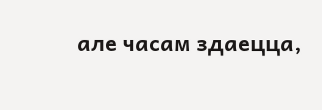але часам здаецца,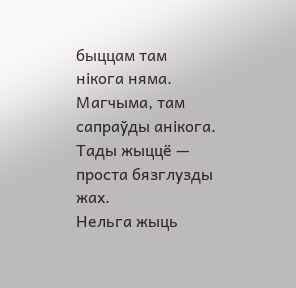быццам там нікога няма.
Магчыма, там сапраўды анікога.
Тады жыццё — проста бязглузды жах.
Нельга жыць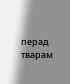перад тварам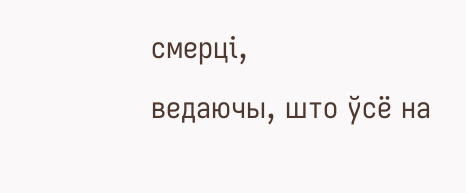смерці,
ведаючы, што ўсё на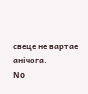свеце не вартае анічога.
No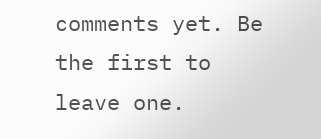comments yet. Be the first to leave one.